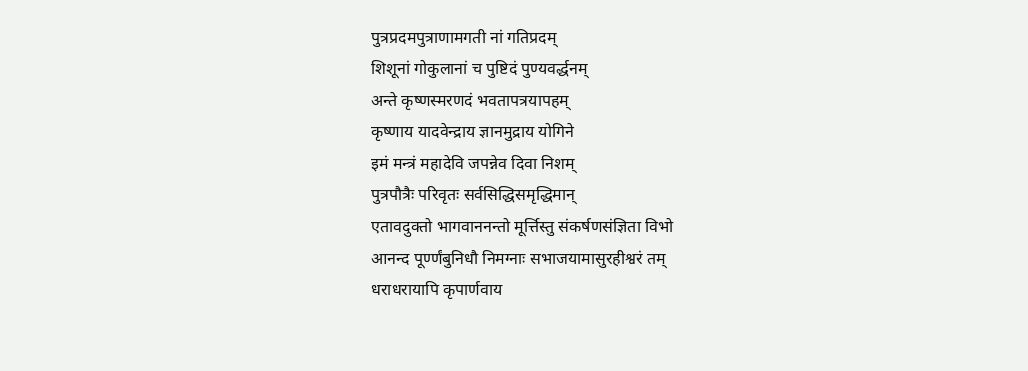पुत्रप्रदमपुत्राणामगती नां गतिप्रदम्
शिशूनां गोकुलानां च पुष्टिदं पुण्यवर्द्धनम्
अन्ते कृष्णस्मरणदं भवतापत्रयापहम्
कृष्णाय यादवेन्द्राय ज्ञानमुद्राय योगिने
इमं मन्त्रं महादेवि जपन्नेव दिवा निशम्
पुत्रपौत्रैः परिवृतः सर्वसिद्धिसमृद्धिमान्
एतावदुक्तो भागवाननन्तो मूर्त्तिस्तु संकर्षणसंज्ञिता विभो
आनन्द पूर्ण्णंबुनिधौ निमग्नाः सभाजयामासुरहीश्वरं तम्
धराधरायापि कृपार्णवाय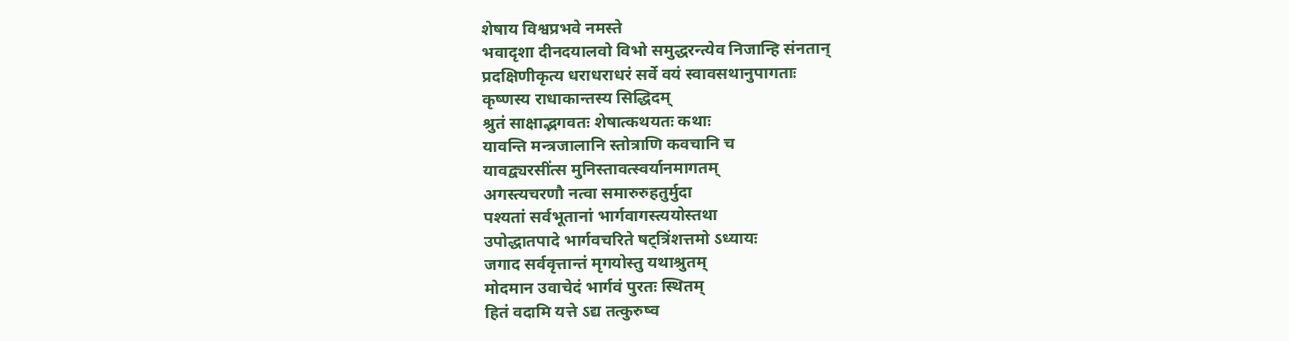शेषाय विश्वप्रभवे नमस्ते
भवादृशा दीनदयालवो विभो समुद्धरन्त्येव निजान्हि संनतान्
प्रदक्षिणीकृत्य धराधराधरं सर्वे वयं स्वावसथानुपागताः
कृष्णस्य राधाकान्तस्य सिद्धिदम्
श्रुतं साक्षाद्भगवतः शेषात्कथयतः कथाः
यावन्ति मन्त्रजालानि स्तोत्राणि कवचानि च
यावद्व्यरसींत्स मुनिस्तावत्स्वर्यानमागतम्
अगस्त्यचरणौ नत्वा समारुरुहतुर्मुदा
पश्यतां सर्वभूतानां भार्गवागस्त्ययोस्तथा
उपोद्धातपादे भार्गवचरिते षट्त्रिंशत्तमो ऽध्यायः
जगाद सर्ववृत्तान्तं मृगयोस्तु यथाश्रुतम्
मोदमान उवाचेदं भार्गवं पुरतः स्थितम्
हितं वदामि यत्ते ऽद्य तत्कुरुष्व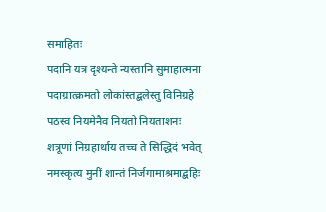समाहितः
पदानि यत्र दृश्यन्ते न्यस्तानि सुमाहात्मना
पदाग्रात्क्रमतो लोकांस्तद्बलेस्तु विनिग्रहे
पठस्व नियमेनैव नियतो नियताशनः
शत्रूणां निग्रहार्थाय तच्च ते सिद्धिदं भवेत्
नमस्कृत्य मुनीं शान्तं निर्जगामाश्रमाद्बहिः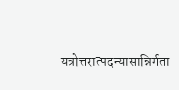यत्रोत्तरात्पदन्यासान्निर्गता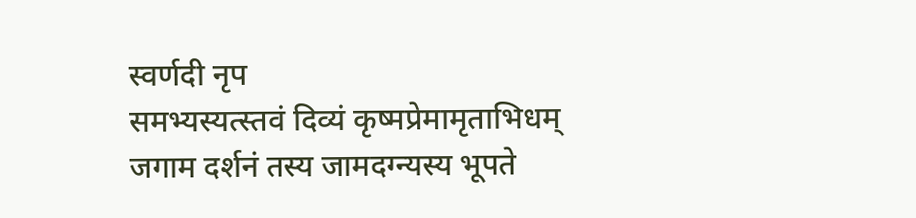स्वर्णदी नृप
समभ्यस्यत्स्तवं दिव्यं कृष्मप्रेमामृताभिधम्
जगाम दर्शनं तस्य जामदग्न्यस्य भूपते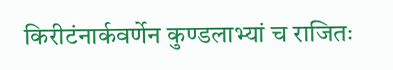किरीटंनार्कवर्णेन कुण्डलाभ्यां च राजितः